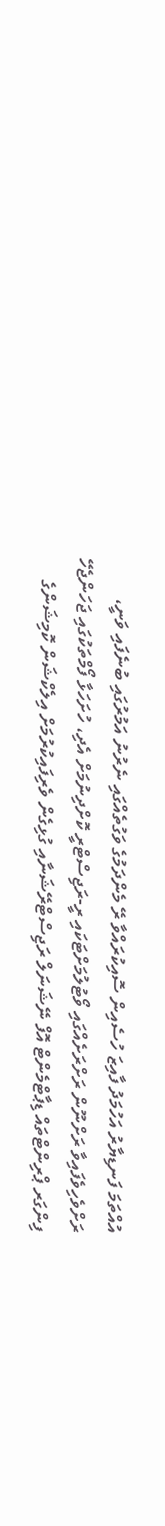އުއްތަމަ ފަނޑިޔާރު އަހުމަދު ފާއިޒަ ހުސެއިން ސޮއިކުރައްވާ ރޭ މެންދަމުގެ ވަގުތެއްގައި ނެރުނު އަމުރުގައި ބުނެފައި ވަނީ، ރަށްވެހިވެފައިވާ ރަށްނޫން ރަށްރަށެއްގައި ވޯޓުލުމަށްޓަކައި ރީ-ރަޖިސްޓްރީ ކޮށްދިނުމަށް އެދި، ހުށަހަޅާ ފޯމްތަކުގައި ޖަހަންޖެހޭ ފިންގަރ ޕްރިންޓްތައް ޑިޕާޓްމެންޓް އޮފް ނޭޝަނަލް ރަޖިސްޓްރޭޝަނާއި ގުޅިގެން ވެރިފައިކުރުމަށް އިލެކްޝަން ކޮމިޝަންގެ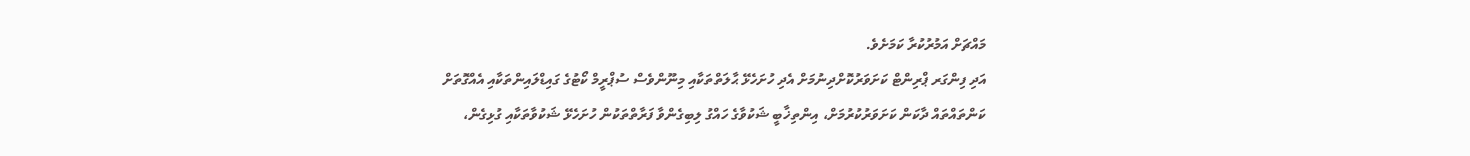މައްޗަށް އަމުރުކުރާ ކަމަށެވެ.
އަދި ފިންގަރ ޕްރިންޓް ކަށަވަރުކޮށްދިނުމަށް އެދި ހުށަހެޅޭ ޙާލަތްތަކާއި މިނޫންވެސް ސުޕްރީމް ކޯޓުގެ ގައިޑްލައިންތަކާއި އެއްގޮތަށް ކަންތައްތައް ދާކަން ކަށަވަރުކުރުމަށް، އިންތިޚާބީ ޝަކުވާގެ ހައްގު ލިބިގެންވާ ފަރާތްތަކުން ހުށަހެޅޭ ޝަކުވާތަކާއި ގުޅިގެން،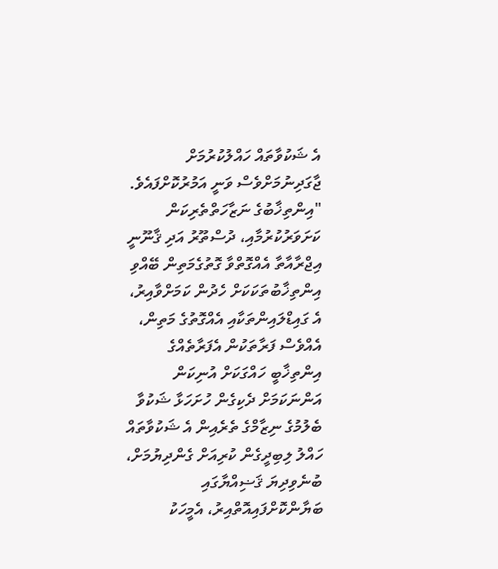އެ ޝަކުވާތައް ހައްލުކުރުމަށް ޖާގަދިނުމަށްވެސް ވަނީ އަމުރުކޮށްފައެވެ.
"އިންތިޚާބުގެ ނަޒާހަތްތެރިކަން ކަށަވަރުކުރުމާއި، ދުސްތޫރު އަދި ޤާނޫނީ އިޖްރާއާތާ އެއްގޮތްވާ ގޮތުގެމަތިން ބޭއްވި އިންތިޚާބުތަކަކަށް ހެދުން ކަމަށްވާއިރު، އެ ގައިޑްލައިންތަކާއި އެއްގޮތުގެ މަތިން، އެއްވެސް ފަރާތަކުން އެފަރާތެއްގެ އިންތިޚާބީ ހައްގަކަށް އުނިކަން އަންނަކަމަށް ދެކިގެން ހުށަހަޅާ ޝަކުވާ ބެލުމުގެ ނިޒާމްގެ ތެރެއިން އެ ޝަކުވާތައް ހައްލު ލިބިދީގެން ކުރިއަށް ގެންދިޔުމަށް، ބުނެވިދިޔަ ޤަޟިއްޔާގައި ބަޔާންކޮށްފައިއޮތްއިރު، އެމީހަކު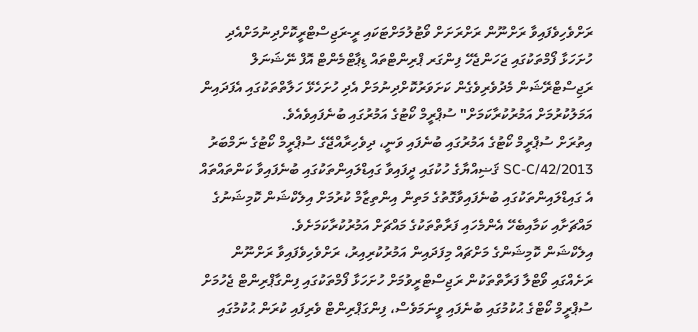ރަށްވެހިވެފައިވާ ރަށްނޫން ރަށްރަށަށް ވޯޓުލުމަށްޓަކައި ރީ-ރަޖިސްޓްރީކޮށްދިނުމަށްއެދި ހުށަހަޅާ ފޯމްތަކުގައި ޖަހަންޖެހޭ ފިންގަރ ޕްރިންޓްތައް ޑިޕާޓްމެންޓް އޮފް ނޭޝަނަލް ރަޖިސްޓްރޭޝަން މެދުވެރިވެގެން ކަށަވަރުކޮށްދިނުމަށް އެދި ހުށަހެޅޭ ހަލާތްތަކުގައި އެފަދައިން އަމަލުކުރުމަށް އަމުރުކުރާކަމަށް" ސުޕްރީމް ކޯޓުގެ އަމުރުގައި ބުނެފައިވެއެވެ.
އިތުރަށް ސުޕްރީމް ކޯޓުގެ އަމުރުގައި ބުނެފައި ވަނީ، ދިވެހިރާއްޖޭގެ ސުޕްރީމް ކޯޓުގެ ނަމްބަރު 2013/SC-C/42 ޤަޟިއްޔާގެ ހުކުގައި ދީފައިވާ ގައިޑްލައިންތަކުގައި ބުނެފައިވާ ކަންތައްތައް އެ ގައިޑްލައިންތަކުގައި ބުނެފައިވާގޮތުގެ މަތިން އިންތިޒާމް ކުރުމަށް އިލެކްޝަން ކޮމިޝަނުގެ މައްޗަށާއި ކަމާއިބެހޭ އެންމެހައި ފަރާތްތަކުގެ މައްޗަށް އަމުރުކުރާކަމަށެވެ.
އިލެކްޝަން ކޮމިޝަންގެ މަށްޗައް މިފަދައިން އަމުރުކުރިއިރު، ރަށްވެހިވެފައިވާ ރަށްނޫން ރަށެއްގައި ވޯޓްލާ ފަރާތްތަކުން ރަޖިސްޓްރީވުމަށް ހުށަހަޅާ ފޯމްތަކުގައި ފިންގާޕްރިންޓް ޖެހުމަށް ސުޕްރީމް ކޯޓްގެ ޙުކުމުގައި ބުނެފައި ވީނަމަވެސް، ފިންގަޕްރިންޓް ވެރިފައި ކުރަން ޙުކުމުގައި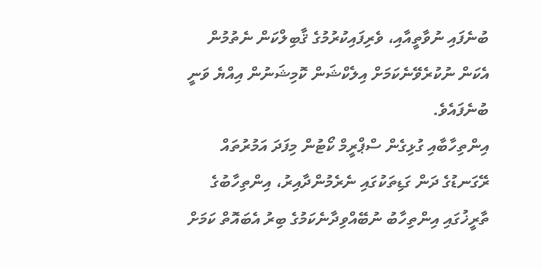ބުނެފައި ނުވާތީއާއި، ވެރިފައިކުރުމުގެ ޤާބިލްކަން ނެތުމުން އެކަން ނުކުރެވޭނެކަމަށް އިލެކްޝަން ކޮމިޝަނުން އިއްޔެ ވަނީ ބުނެފައެވެ.
އިންތިހާބާއި ގުޅިގެން ސްޕްރީމް ކޯޓުން މިފަދަ އަމުރުތައް ރޭގަނޑުގެ ދަން ގަޑިތަކުގައި ނެރެމުންދާއިރު، އިންތިހާބުގެ ތާރީޚުގައި އިންތިހާބު ނުބޭއްވިދާނެކަމުގެ ބިރު އެބައޮތް ކަމަށް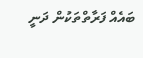ބައެއް ފަރާތްތަކުން ދަނީ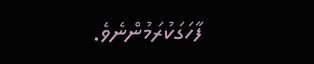ފާހަގަކުރަމުންނެވެ.